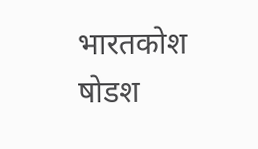भारतकोश
षोडश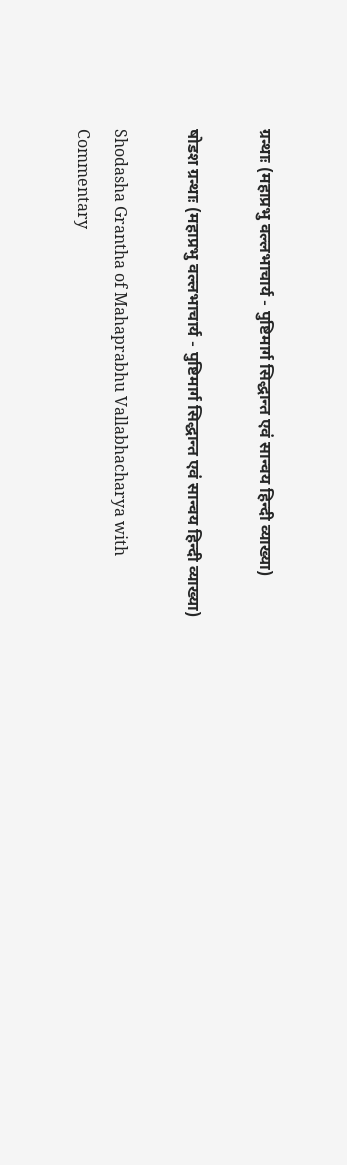ग्रन्थाः (महाप्रभु वल्लभाचार्य - पुष्टिमार्ग सिद्धान्त एवं सान्वय हिन्दी व्याख्या)

षोडश ग्रन्थाः (महाप्रभु वल्लभाचार्य - पुष्टिमार्ग सिद्धान्त एवं सान्वय हिन्दी व्याख्या)

Shodasha Grantha of Mahaprabhu Vallabhacharya with Commentary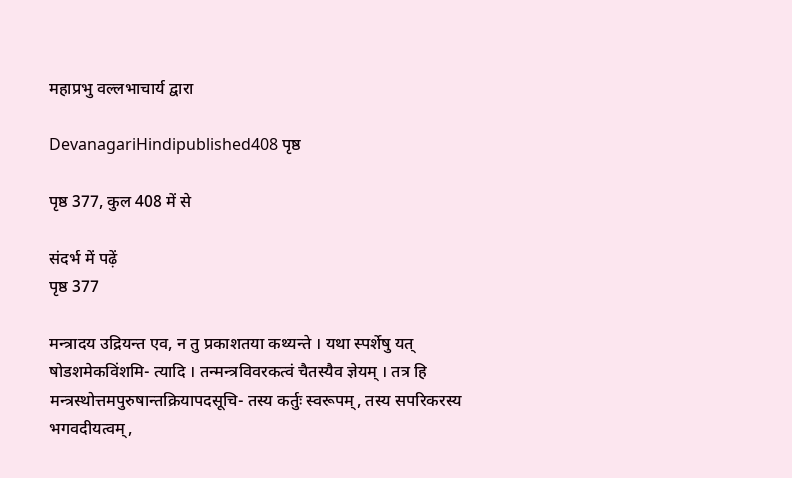महाप्रभु वल्लभाचार्य द्वारा

DevanagariHindipublished408 पृष्ठ

पृष्ठ 377, कुल 408 में से

संदर्भ में पढ़ें
पृष्ठ 377

मन्त्रादय उद्रियन्त एव, न तु प्रकाशतया कथ्यन्ते । यथा स्पर्शेषु यत् षोडशमेकविंशमि- त्यादि । तन्मन्त्रविवरकत्वं चैतस्यैव ज्ञेयम् । तत्र हि मन्त्रस्थोत्तमपुरुषान्तक्रियापदसूचि- तस्य कर्तुः स्वरूपम्, तस्य सपरिकरस्य भगवदीयत्वम्,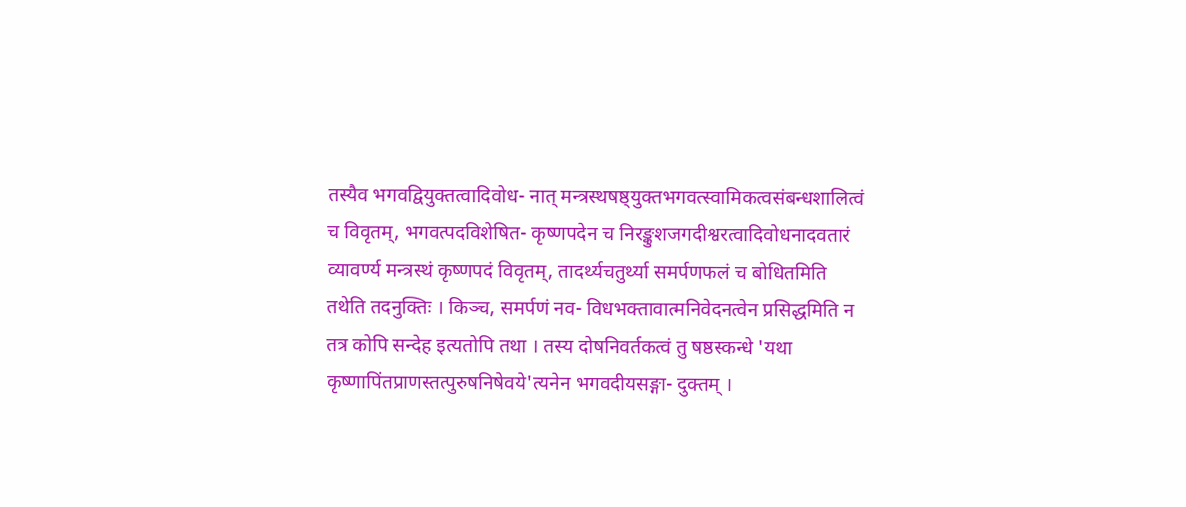तस्यैव भगवद्वियुक्तत्वादिवोध- नात् मन्त्रस्थषष्ठ्युक्तभगवत्स्वामिकत्वसंबन्धशालित्वं च विवृतम्, भगवत्पदविशेषित- कृष्णपदेन च निरङ्कुशजगदीश्वरत्वादिवोधनादवतारं व्यावर्ण्य मन्त्रस्थं कृष्णपदं विवृतम्, तादर्थ्यचतुर्थ्या समर्पणफलं च बोधितमिति तथेति तदनुक्तिः । किञ्च, समर्पणं नव- विधभक्तावात्मनिवेदनत्वेन प्रसिद्धमिति न तत्र कोपि सन्देह इत्यतोपि तथा । तस्य दोषनिवर्तकत्वं तु षष्ठस्कन्धे 'यथा कृष्णापिंतप्राणस्तत्पुरुषनिषेवये'त्यनेन भगवदीयसङ्गा- दुक्तम् ।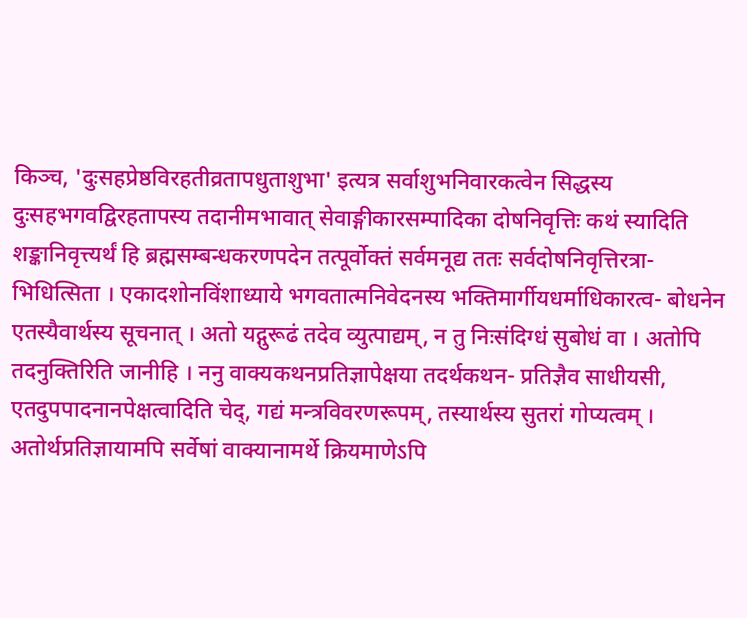किञ्च, 'दुःसहप्रेष्ठविरहतीव्रतापधुताशुभा' इत्यत्र सर्वाशुभनिवारकत्वेन सिद्धस्य दुःसहभगवद्विरहतापस्य तदानीमभावात् सेवाङ्गीकारसम्पादिका दोषनिवृत्तिः कथं स्यादिति शङ्कानिवृत्त्यर्थं हि ब्रह्मसम्बन्धकरणपदेन तत्पूर्वोक्तं सर्वमनूद्य ततः सर्वदोषनिवृत्तिरत्रा- भिधित्सिता । एकादशोनविंशाध्याये भगवतात्मनिवेदनस्य भक्तिमार्गीयधर्माधिकारत्व- बोधनेन एतस्यैवार्थस्य सूचनात् । अतो यद्गुरूढं तदेव व्युत्पाद्यम्, न तु निःसंदिग्धं सुबोधं वा । अतोपि तदनुक्तिरिति जानीहि । ननु वाक्यकथनप्रतिज्ञापेक्षया तदर्थकथन- प्रतिज्ञैव साधीयसी, एतदुपपादनानपेक्षत्वादिति चेद्, गद्यं मन्त्रविवरणरूपम्, तस्यार्थस्य सुतरां गोप्यत्वम् । अतोर्थप्रतिज्ञायामपि सर्वेषां वाक्यानामर्थे क्रियमाणेऽपि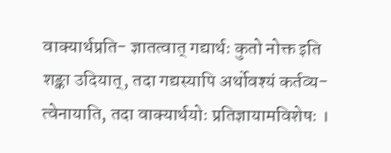वाक्यार्थप्रति- ज्ञातत्वात् गद्यार्थः कुतो नोक्त इति शङ्का उदियात्, तदा गद्यस्यापि अर्थोवश्यं कर्तव्य- त्वेनायाति, तदा वाक्यार्थयोः प्रतिज्ञायामविशेषः ।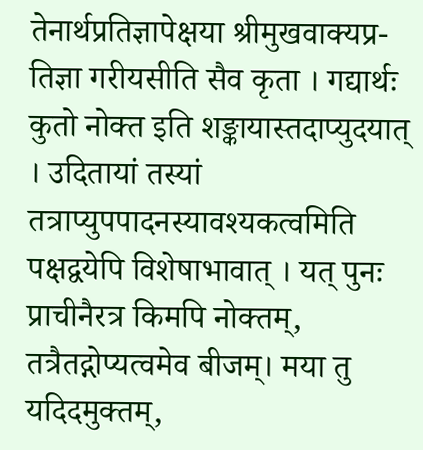तेनार्थप्रतिज्ञापेक्षया श्रीमुखवाक्यप्र- तिज्ञा गरीयसीति सैव कृता । गद्यार्थः कुतो नोक्त इति शङ्कायास्तदाप्युदयात् । उदितायां तस्यां तत्राप्युपपादनस्यावश्यकत्वमिति पक्षद्वयेपि विशेषाभावात् । यत् पुनः प्राचीनैरत्र किमपि नोक्तम्, तत्रैतद्गोप्यत्वमेव बीजम्। मया तु यदिदमुक्तम्,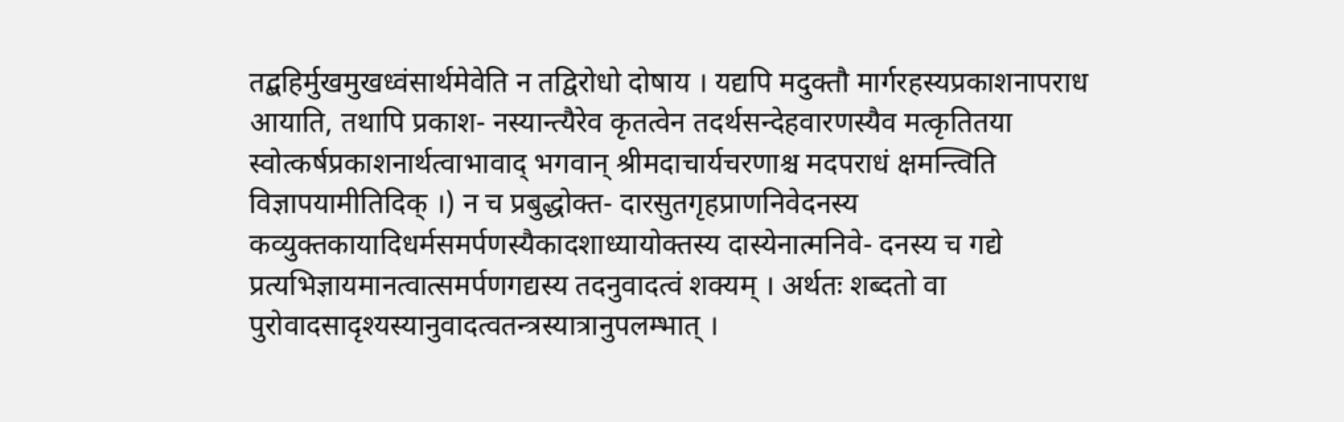तद्बहिर्मुखमुखध्वंसार्थमेवेति न तद्विरोधो दोषाय । यद्यपि मदुक्तौ मार्गरहस्यप्रकाशनापराध आयाति, तथापि प्रकाश- नस्यान्त्यैरेव कृतत्वेन तदर्थसन्देहवारणस्यैव मत्कृतितया स्वोत्कर्षप्रकाशनार्थत्वाभावाद् भगवान् श्रीमदाचार्यचरणाश्च मदपराधं क्षमन्त्विति विज्ञापयामीतिदिक् ।) न च प्रबुद्धोक्त- दारसुतगृहप्राणनिवेदनस्य कव्युक्तकायादिधर्मसमर्पणस्यैकादशाध्यायोक्तस्य दास्येनात्मनिवे- दनस्य च गद्ये प्रत्यभिज्ञायमानत्वात्समर्पणगद्यस्य तदनुवादत्वं शक्यम् । अर्थतः शब्दतो वा पुरोवादसादृश्यस्यानुवादत्वतन्त्रस्यात्रानुपलम्भात् ।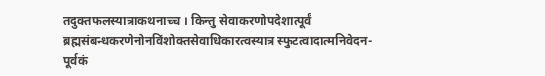तदुक्तफलस्यात्राकथनाच्च । किन्तु सेवाकरणोपदेशात्पूर्वं ब्रह्मसंबन्धकरणेनोनविंशोक्तसेवाधिकारत्वस्यात्र स्फुटत्वादात्मनिवेदन- पूर्वकं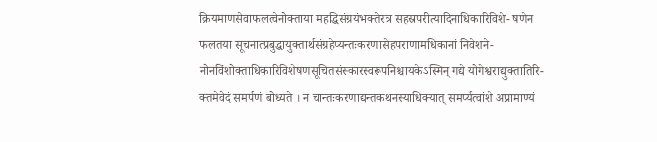क्रियमाणसेवाफलत्वेनोक्ताया महद्धिसंग्रयंभक्तेरत्र सहस्रपरीत्यादिनाधिकारिविशे- षणेन फलतया सूचनात्प्रबुद्धायुक्तार्थसंग्रहेप्यन्तःकरणासेहपराणामधिकानां निवेशने- नोनविंशोक्ताधिकारिविशेषणसूचितसंस्कारस्वरूपनिश्चायकेऽस्मिन् गद्ये योगेश्वराद्युक्तातिरि- क्तमेवेदं समर्पणं बोध्यते । न चान्तःकरणाद्यन्तकथनस्याधिक्यात् समर्प्यत्वांशे अप्रामाण्यं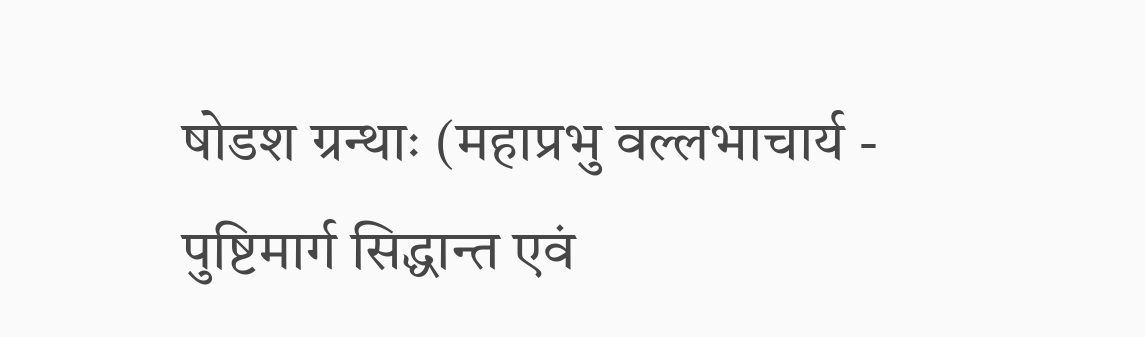षोडश ग्रन्थाः (महाप्रभु वल्लभाचार्य - पुष्टिमार्ग सिद्धान्त एवं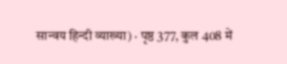सान्वय हिन्दी व्याख्या) · पृष्ठ 377, कुल 408 में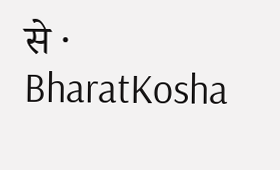से · BharatKosha